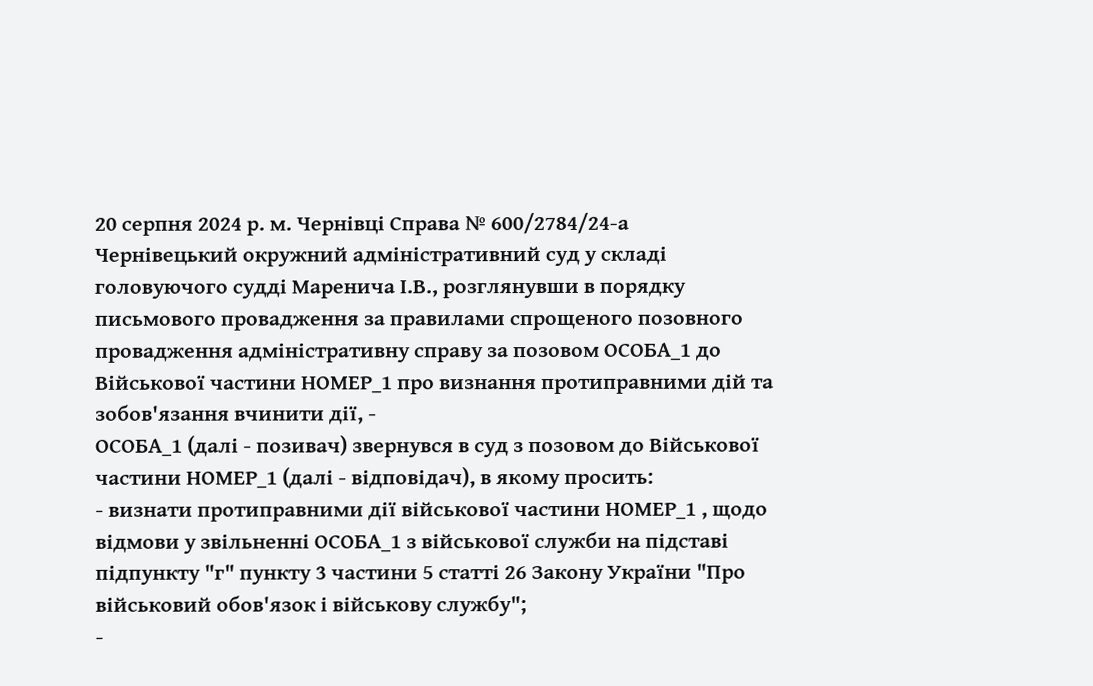20 серпня 2024 р. м. Чернівці Справа № 600/2784/24-а
Чернівецький окружний адміністративний суд у складі головуючого судді Маренича І.В., розглянувши в порядку письмового провадження за правилами спрощеного позовного провадження адміністративну справу за позовом ОСОБА_1 до Військової частини НОМЕР_1 про визнання протиправними дій та зобов'язання вчинити дії, -
ОСОБА_1 (далі - позивач) звернувся в суд з позовом до Військової частини НОМЕР_1 (далі - відповідач), в якому просить:
- визнати протиправними дії військової частини НОМЕР_1 , щодо відмови у звільненні ОСОБА_1 з військової служби на підставі підпункту "г" пункту 3 частини 5 статті 26 Закону України "Про військовий обов'язок і військову службу";
-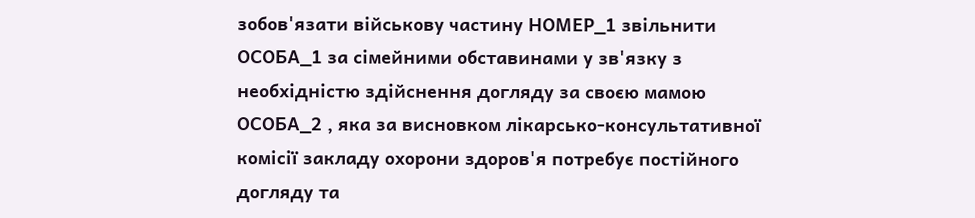зобов'язати військову частину НОМЕР_1 звільнити ОСОБА_1 за сімейними обставинами у зв'язку з необхідністю здійснення догляду за своєю мамою ОСОБА_2 , яка за висновком лікарсько-консультативної комісії закладу охорони здоров'я потребує постійного догляду та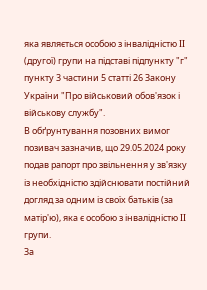яка являється особою з інвалідністю II (другої) групи на підставі підпункту "г" пункту 3 частини 5 статті 26 Закону України "Про військовий обов'язок і військову службу".
В обґрунтування позовних вимог позивач зазначив, що 29.05.2024 року подав рапорт про звільнення у зв'язку із необхідністю здійснювати постійний догляд за одним із своїх батьків (за матір'ю), яка є особою з інвалідністю II групи.
За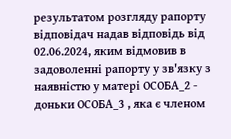результатом розгляду рапорту відповідач надав відповідь від 02.06.2024, яким відмовив в задоволенні рапорту у зв'язку з наявністю у матері ОСОБА_2 - доньки ОСОБА_3 , яка є членом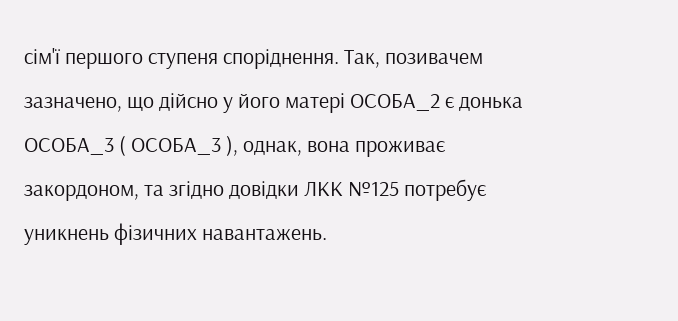сім'ї першого ступеня споріднення. Так, позивачем зазначено, що дійсно у його матері ОСОБА_2 є донька ОСОБА_3 ( ОСОБА_3 ), однак, вона проживає закордоном, та згідно довідки ЛКК №125 потребує уникнень фізичних навантажень.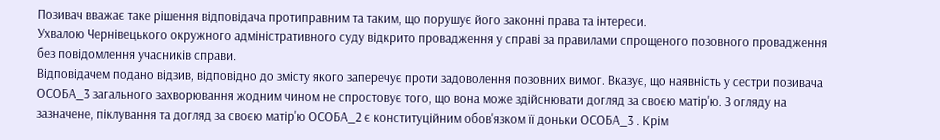Позивач вважає таке рішення відповідача протиправним та таким, що порушує його законні права та інтереси.
Ухвалою Чернівецького окружного адміністративного суду відкрито провадження у справі за правилами спрощеного позовного провадження без повідомлення учасників справи.
Відповідачем подано відзив, відповідно до змісту якого заперечує проти задоволення позовних вимог. Вказує, що наявність у сестри позивача ОСОБА_3 загального захворювання жодним чином не спростовує того, що вона може здійснювати догляд за своєю матір'ю. З огляду на зазначене, піклування та догляд за своєю матір'ю ОСОБА_2 є конституційним обов'язком її доньки ОСОБА_3 . Крім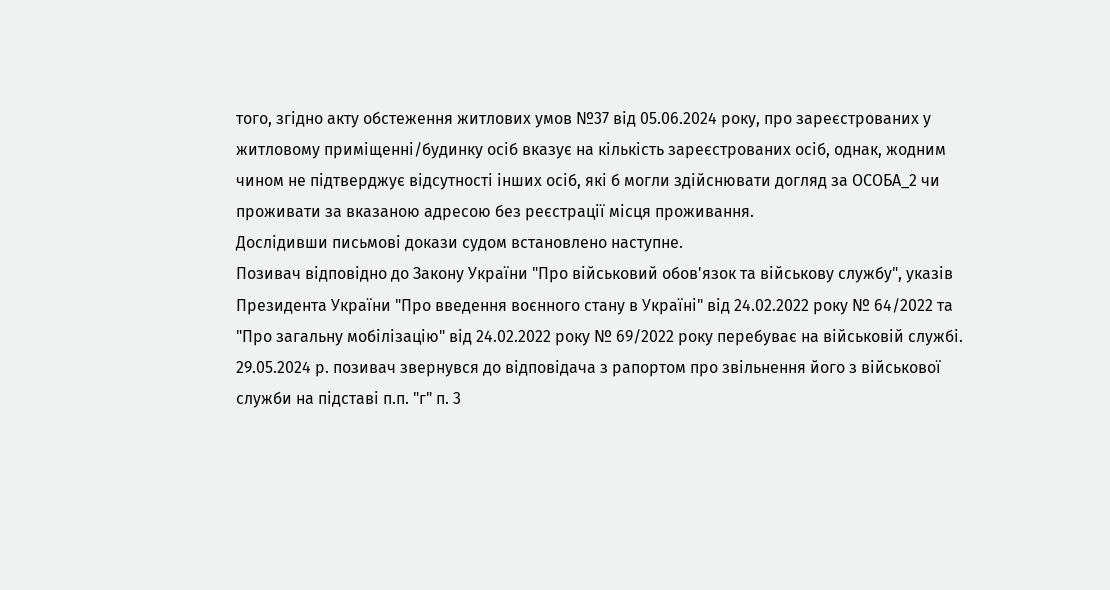того, згідно акту обстеження житлових умов №37 від 05.06.2024 року, про зареєстрованих у житловому приміщенні/будинку осіб вказує на кількість зареєстрованих осіб, однак, жодним чином не підтверджує відсутності інших осіб, які б могли здійснювати догляд за ОСОБА_2 чи проживати за вказаною адресою без реєстрації місця проживання.
Дослідивши письмові докази судом встановлено наступне.
Позивач відповідно до Закону України "Про військовий обов'язок та військову службу", указів Президента України "Про введення воєнного стану в Україні" від 24.02.2022 року № 64/2022 та "Про загальну мобілізацію" від 24.02.2022 року № 69/2022 року перебуває на військовій службі.
29.05.2024 р. позивач звернувся до відповідача з рапортом про звільнення його з військової служби на підставі п.п. "г" п. 3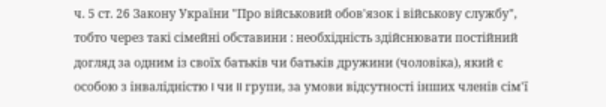ч. 5 ст. 26 Закону України "Про військовий обов'язок і військову службу", тобто через такі сімейні обставини : необхідність здійснювати постійний догляд за одним із своїх батьків чи батьків дружини (чоловіка), який є особою з інвалідністю I чи II групи, за умови відсутності інших членів сім'ї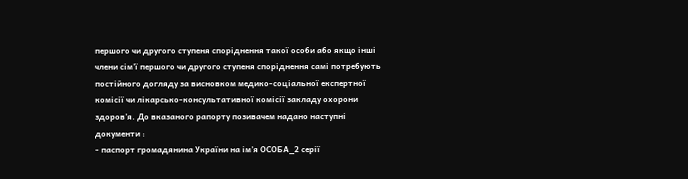першого чи другого ступеня споріднення такої особи або якщо інші члени сім'ї першого чи другого ступеня споріднення самі потребують постійного догляду за висновком медико-соціальної експертної комісії чи лікарсько-консультативної комісії закладу охорони здоров'я. До вказаного рапорту позивачем надано наступні документи :
- паспорт громадянина України на ім'я ОСОБА_2 серії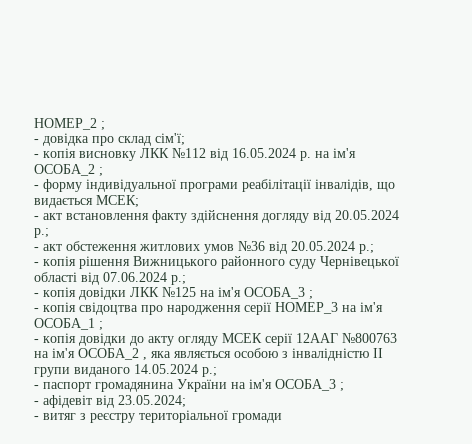НОМЕР_2 ;
- довідка про склад сім'ї;
- копія висновку ЛКК №112 від 16.05.2024 р. на ім'я ОСОБА_2 ;
- форму індивідуальної програми реабілітації інвалідів, що видається МСЕК;
- акт встановлення факту здійснення догляду від 20.05.2024 р.;
- акт обстеження житлових умов №36 від 20.05.2024 р.;
- копія рішення Вижницького районного суду Чернівецької області від 07.06.2024 р.;
- копія довідки ЛКК №125 на ім'я ОСОБА_3 ;
- копія свідоцтва про народження серії НОМЕР_3 на ім'я ОСОБА_1 ;
- копія довідки до акту огляду МСЕК серії 12ААГ №800763 на ім'я ОСОБА_2 , яка являється особою з інвалідністю ІІ групи виданого 14.05.2024 р.;
- паспорт громадянина України на ім'я ОСОБА_3 ;
- афідевіт від 23.05.2024;
- витяг з реєстру територіальної громади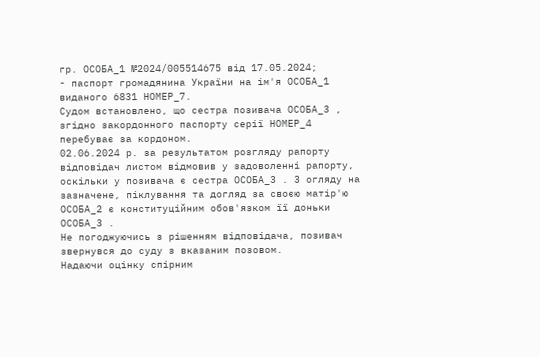гр. ОСОБА_1 №2024/005514675 від 17.05.2024;
- паспорт громадянина України на ім'я ОСОБА_1 виданого 6831 НОМЕР_7.
Судом встановлено, що сестра позивача ОСОБА_3 , згідно закордонного паспорту серії НОМЕР_4 перебуває за кордоном.
02.06.2024 р. за результатом розгляду рапорту відповідач листом відмовив у задоволенні рапорту, оскільки у позивача є сестра ОСОБА_3 . З огляду на зазначене, піклування та догляд за своєю матір'ю ОСОБА_2 є конституційним обов'язком її доньки ОСОБА_3 .
Не погоджуючись з рішенням відповідача, позивач звернувся до суду з вказаним позовом.
Надаючи оцінку спірним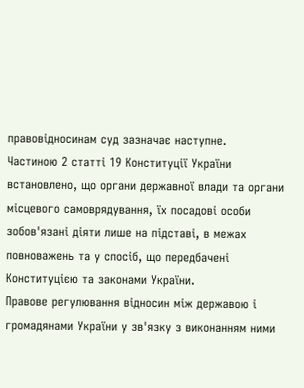правовідносинам суд зазначає наступне.
Частиною 2 статті 19 Конституції України встановлено, що органи державної влади та органи місцевого самоврядування, їх посадові особи зобов'язані діяти лише на підставі, в межах повноважень та у спосіб, що передбачені Конституцією та законами України.
Правове регулювання відносин між державою і громадянами України у зв'язку з виконанням ними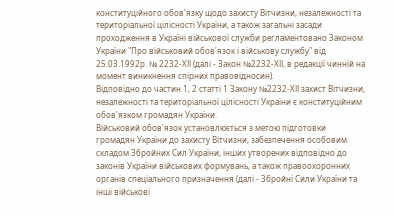конституційного обов'язку щодо захисту Вітчизни, незалежності та територіальної цілісності України, а також загальні засади проходження в Україні військової служби регламентовано Законом України "Про військовий обов'язок і військову службу" від 25.03.1992р. № 2232-ХІІ (далі - Закон №2232-ХІІ, в редакції чинній на момент виникнення спірних правовідносин).
Відповідно до частин 1, 2 статті 1 Закону №2232-ХІІ захист Вітчизни, незалежності та територіальної цілісності України є конституційним обов'язком громадян України.
Військовий обов'язок установлюється з метою підготовки громадян України до захисту Вітчизни, забезпечення особовим складом Збройних Сил України, інших утворених відповідно до законів України військових формувань, а також правоохоронних органів спеціального призначення (далі - Збройні Сили України та інші військові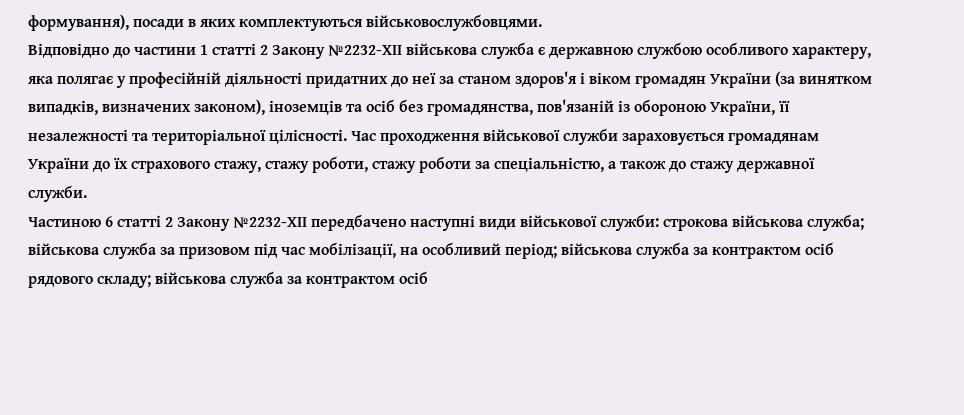формування), посади в яких комплектуються військовослужбовцями.
Відповідно до частини 1 статті 2 Закону №2232-ХІІ військова служба є державною службою особливого характеру, яка полягає у професійній діяльності придатних до неї за станом здоров'я і віком громадян України (за винятком випадків, визначених законом), іноземців та осіб без громадянства, пов'язаній із обороною України, її незалежності та територіальної цілісності. Час проходження військової служби зараховується громадянам України до їх страхового стажу, стажу роботи, стажу роботи за спеціальністю, а також до стажу державної служби.
Частиною 6 статті 2 Закону №2232-ХІІ передбачено наступні види військової служби: строкова військова служба; військова служба за призовом під час мобілізації, на особливий період; військова служба за контрактом осіб рядового складу; військова служба за контрактом осіб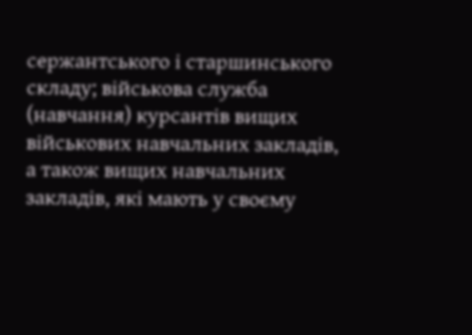сержантського і старшинського складу; військова служба (навчання) курсантів вищих військових навчальних закладів, а також вищих навчальних закладів, які мають у своєму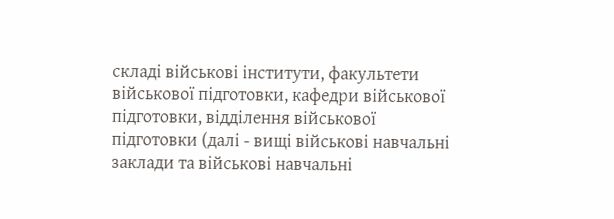складі військові інститути, факультети військової підготовки, кафедри військової підготовки, відділення військової підготовки (далі - вищі військові навчальні заклади та військові навчальні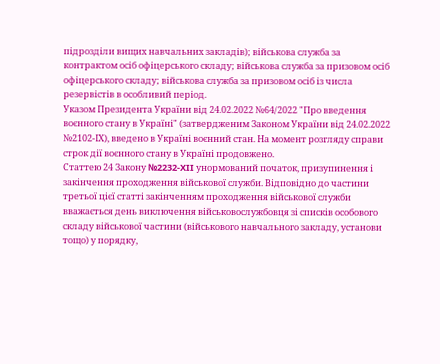підрозділи вищих навчальних закладів); військова служба за контрактом осіб офіцерського складу; військова служба за призовом осіб офіцерського складу; військова служба за призовом осіб із числа резервістів в особливий період.
Указом Президента України від 24.02.2022 №64/2022 "Про введення воєнного стану в Україні" (затвердженим Законом України від 24.02.2022 №2102-ІХ), введено в Україні воєнний стан. На момент розгляду справи строк дії воєнного стану в Україні продовжено.
Статтею 24 Закону №2232-XII унормований початок, призупинення і закінчення проходження військової служби. Відповідно до частини третьої цієї статті закінченням проходження військової служби вважається день виключення військовослужбовця зі списків особового складу військової частини (військового навчального закладу, установи тощо) у порядку,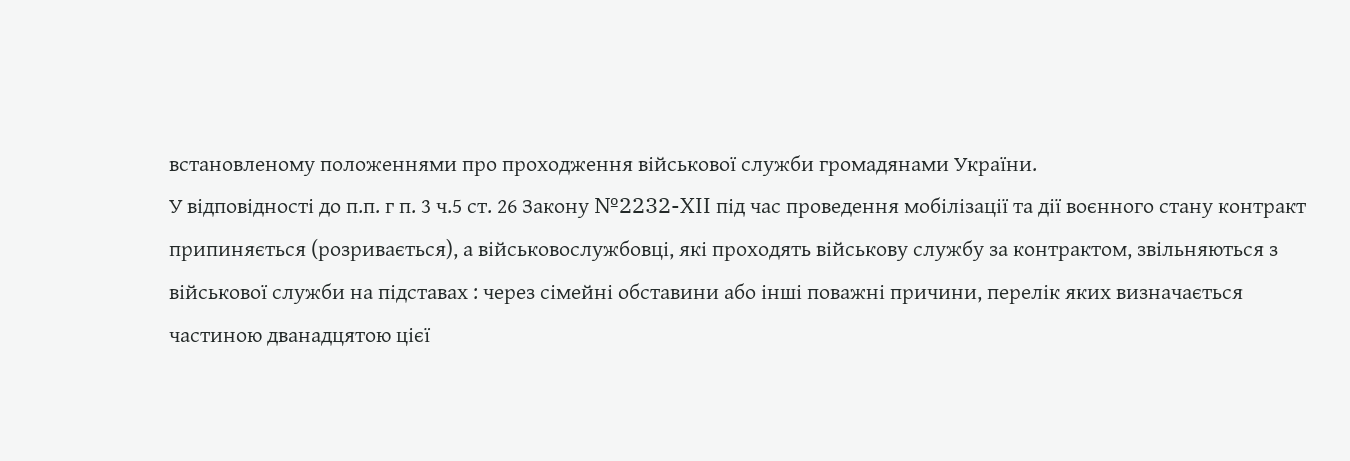встановленому положеннями про проходження військової служби громадянами України.
У відповідності до п.п. г п. 3 ч.5 ст. 26 Закону №2232-XII під час проведення мобілізації та дії воєнного стану контракт припиняється (розривається), а військовослужбовці, які проходять військову службу за контрактом, звільняються з військової служби на підставах : через сімейні обставини або інші поважні причини, перелік яких визначається частиною дванадцятою цієї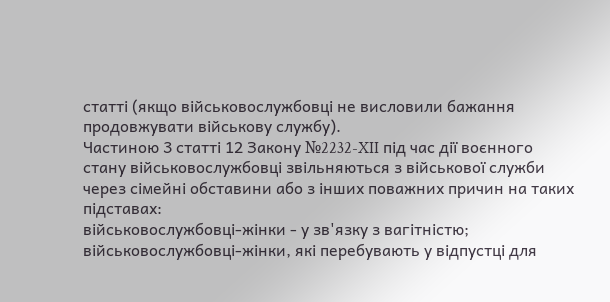статті (якщо військовослужбовці не висловили бажання продовжувати військову службу).
Частиною 3 статті 12 Закону №2232-XII під час дії воєнного стану військовослужбовці звільняються з військової служби через сімейні обставини або з інших поважних причин на таких підставах:
військовослужбовці-жінки - у зв'язку з вагітністю;
військовослужбовці-жінки, які перебувають у відпустці для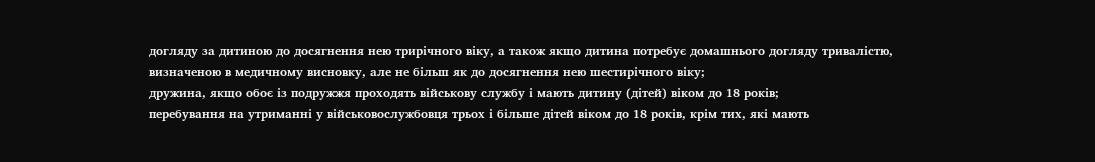догляду за дитиною до досягнення нею трирічного віку, а також якщо дитина потребує домашнього догляду тривалістю, визначеною в медичному висновку, але не більш як до досягнення нею шестирічного віку;
дружина, якщо обоє із подружжя проходять військову службу і мають дитину (дітей) віком до 18 років;
перебування на утриманні у військовослужбовця трьох і більше дітей віком до 18 років, крім тих, які мають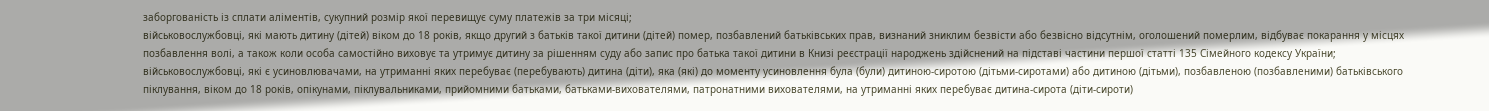заборгованість із сплати аліментів, сукупний розмір якої перевищує суму платежів за три місяці;
військовослужбовці, які мають дитину (дітей) віком до 18 років, якщо другий з батьків такої дитини (дітей) помер, позбавлений батьківських прав, визнаний зниклим безвісти або безвісно відсутнім, оголошений померлим, відбуває покарання у місцях позбавлення волі, а також коли особа самостійно виховує та утримує дитину за рішенням суду або запис про батька такої дитини в Книзі реєстрації народжень здійснений на підставі частини першої статті 135 Сімейного кодексу України;
військовослужбовці, які є усиновлювачами, на утриманні яких перебуває (перебувають) дитина (діти), яка (які) до моменту усиновлення була (були) дитиною-сиротою (дітьми-сиротами) або дитиною (дітьми), позбавленою (позбавленими) батьківського піклування, віком до 18 років, опікунами, піклувальниками, прийомними батьками, батьками-вихователями, патронатними вихователями, на утриманні яких перебуває дитина-сирота (діти-сироти)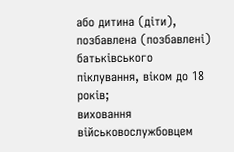або дитина (діти), позбавлена (позбавлені) батьківського піклування, віком до 18 років;
виховання військовослужбовцем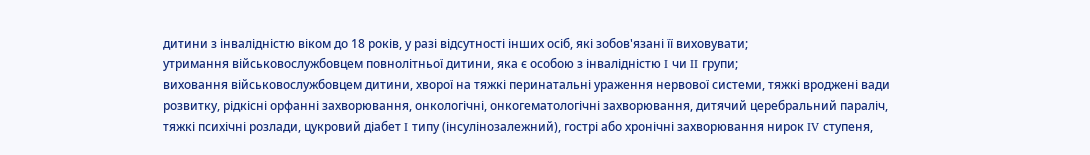дитини з інвалідністю віком до 18 років, у разі відсутності інших осіб, які зобов'язані її виховувати;
утримання військовослужбовцем повнолітньої дитини, яка є особою з інвалідністю I чи II групи;
виховання військовослужбовцем дитини, хворої на тяжкі перинатальні ураження нервової системи, тяжкі вроджені вади розвитку, рідкісні орфанні захворювання, онкологічні, онкогематологічні захворювання, дитячий церебральний параліч, тяжкі психічні розлади, цукровий діабет I типу (інсулінозалежний), гострі або хронічні захворювання нирок IV ступеня,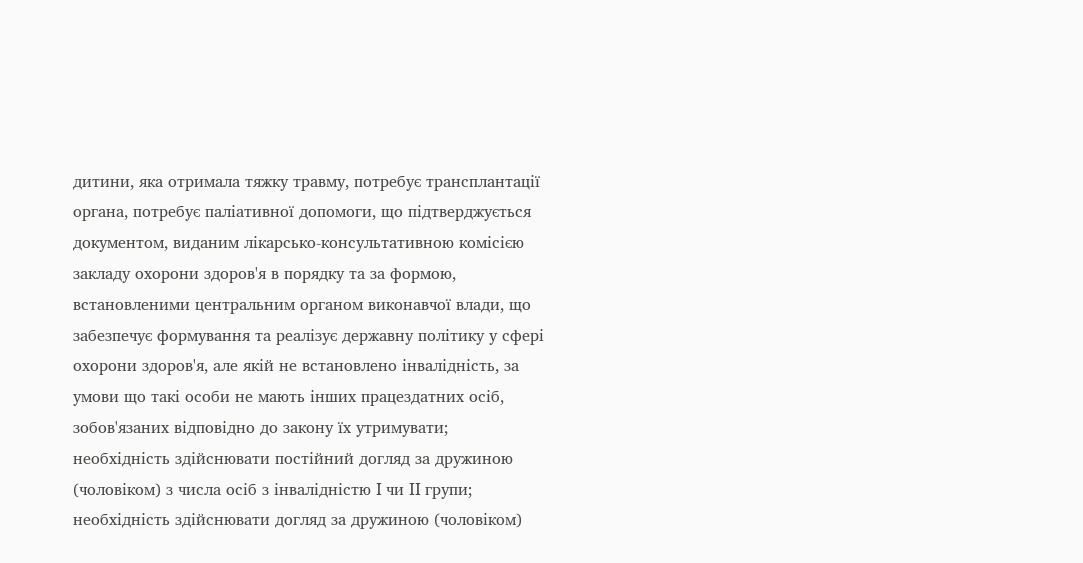дитини, яка отримала тяжку травму, потребує трансплантації органа, потребує паліативної допомоги, що підтверджується документом, виданим лікарсько-консультативною комісією закладу охорони здоров'я в порядку та за формою, встановленими центральним органом виконавчої влади, що забезпечує формування та реалізує державну політику у сфері охорони здоров'я, але якій не встановлено інвалідність, за умови що такі особи не мають інших працездатних осіб, зобов'язаних відповідно до закону їх утримувати;
необхідність здійснювати постійний догляд за дружиною (чоловіком) з числа осіб з інвалідністю I чи II групи;
необхідність здійснювати догляд за дружиною (чоловіком)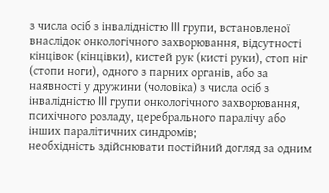з числа осіб з інвалідністю III групи, встановленої внаслідок онкологічного захворювання, відсутності кінцівок (кінцівки), кистей рук (кисті руки), стоп ніг (стопи ноги), одного з парних органів, або за наявності у дружини (чоловіка) з числа осіб з інвалідністю III групи онкологічного захворювання, психічного розладу, церебрального паралічу або інших паралітичних синдромів;
необхідність здійснювати постійний догляд за одним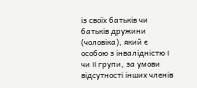із своїх батьків чи батьків дружини (чоловіка), який є особою з інвалідністю I чи II групи, за умови відсутності інших членів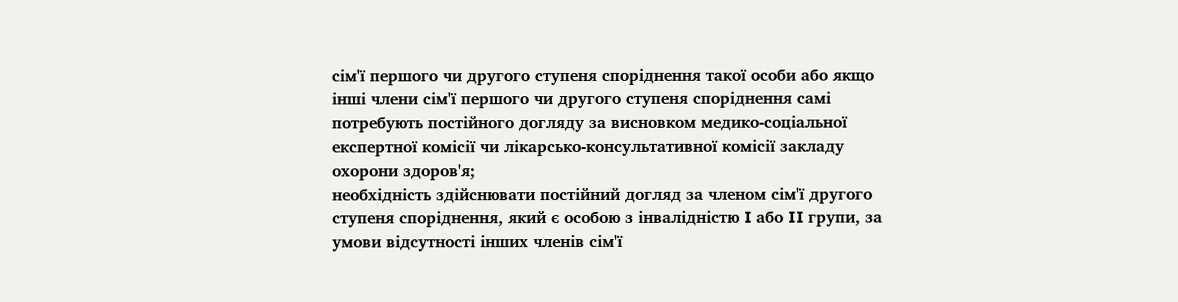сім'ї першого чи другого ступеня споріднення такої особи або якщо інші члени сім'ї першого чи другого ступеня споріднення самі потребують постійного догляду за висновком медико-соціальної експертної комісії чи лікарсько-консультативної комісії закладу охорони здоров'я;
необхідність здійснювати постійний догляд за членом сім'ї другого ступеня споріднення, який є особою з інвалідністю I або II групи, за умови відсутності інших членів сім'ї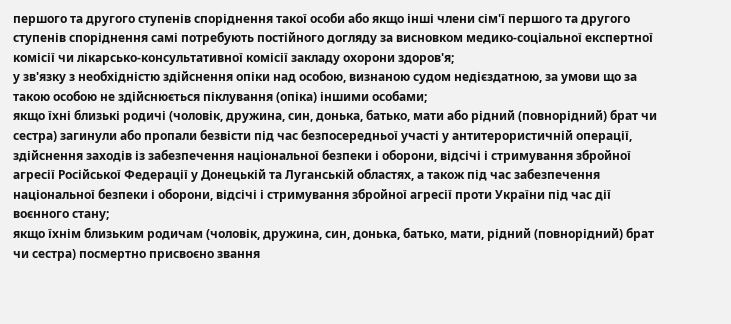першого та другого ступенів споріднення такої особи або якщо інші члени сім'ї першого та другого ступенів споріднення самі потребують постійного догляду за висновком медико-соціальної експертної комісії чи лікарсько-консультативної комісії закладу охорони здоров'я;
у зв'язку з необхідністю здійснення опіки над особою, визнаною судом недієздатною, за умови що за такою особою не здійснюється піклування (опіка) іншими особами;
якщо їхні близькі родичі (чоловік, дружина, син, донька, батько, мати або рідний (повнорідний) брат чи сестра) загинули або пропали безвісти під час безпосередньої участі у антитерористичній операції, здійснення заходів із забезпечення національної безпеки і оборони, відсічі і стримування збройної агресії Російської Федерації у Донецькій та Луганській областях, а також під час забезпечення національної безпеки і оборони, відсічі і стримування збройної агресії проти України під час дії воєнного стану;
якщо їхнім близьким родичам (чоловік, дружина, син, донька, батько, мати, рідний (повнорідний) брат чи сестра) посмертно присвоєно звання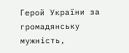Герой України за громадянську мужність,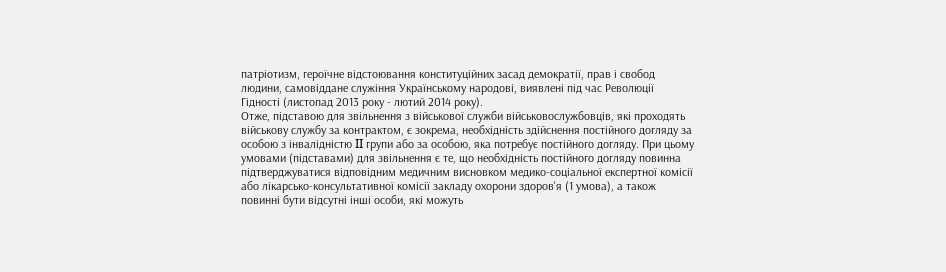патріотизм, героїчне відстоювання конституційних засад демократії, прав і свобод людини, самовіддане служіння Українському народові, виявлені під час Революції Гідності (листопад 2013 року - лютий 2014 року).
Отже, підставою для звільнення з військової служби військовослужбовців, які проходять військову службу за контрактом, є зокрема, необхідність здійснення постійного догляду за особою з інвалідністю II групи або за особою, яка потребує постійного догляду. При цьому умовами (підставами) для звільнення є те, що необхідність постійного догляду повинна підтверджуватися відповідним медичним висновком медико-соціальної експертної комісії або лікарсько-консультативної комісії закладу охорони здоров'я (1 умова), а також повинні бути відсутні інші особи, які можуть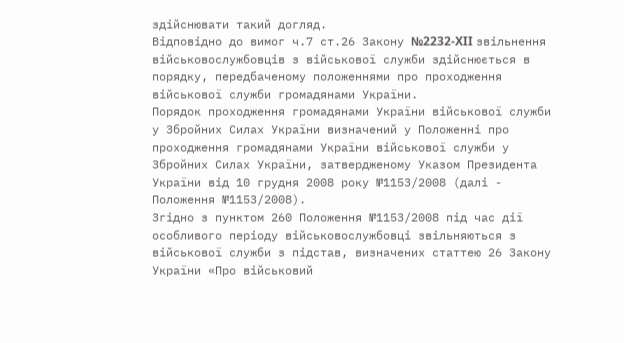здійснювати такий догляд.
Відповідно до вимог ч.7 ст.26 Закону №2232-XII звільнення військовослужбовців з військової служби здійснюється в порядку, передбаченому положеннями про проходження військової служби громадянами України.
Порядок проходження громадянами України військової служби у Збройних Силах України визначений у Положенні про проходження громадянами України військової служби у Збройних Силах України, затвердженому Указом Президента України від 10 грудня 2008 року №1153/2008 (далі - Положення №1153/2008).
Згідно з пунктом 260 Положення №1153/2008 під час дії особливого періоду військовослужбовці звільняються з військової служби з підстав, визначених статтею 26 Закону України «Про військовий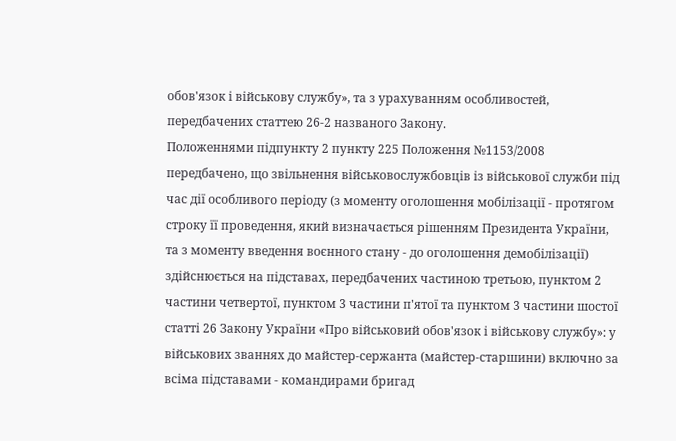обов'язок і військову службу», та з урахуванням особливостей, передбачених статтею 26-2 названого Закону.
Положеннями підпункту 2 пункту 225 Положення №1153/2008 передбачено, що звільнення військовослужбовців із військової служби під час дії особливого періоду (з моменту оголошення мобілізації - протягом строку її проведення, який визначається рішенням Президента України, та з моменту введення воєнного стану - до оголошення демобілізації) здійснюється на підставах, передбачених частиною третьою, пунктом 2 частини четвертої, пунктом 3 частини п'ятої та пунктом 3 частини шостої статті 26 Закону України «Про військовий обов'язок і військову службу»: у військових званнях до майстер-сержанта (майстер-старшини) включно за всіма підставами - командирами бригад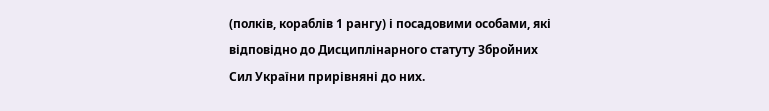(полків, кораблів 1 рангу) і посадовими особами, які відповідно до Дисциплінарного статуту Збройних Сил України прирівняні до них.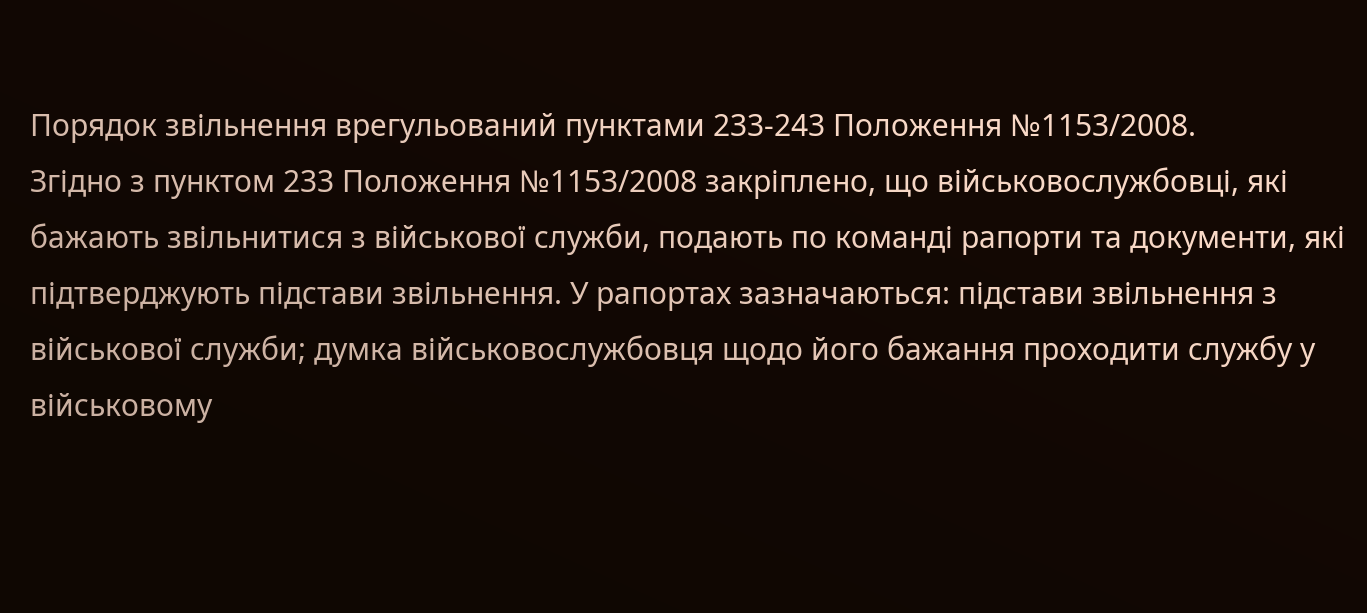Порядок звільнення врегульований пунктами 233-243 Положення №1153/2008.
Згідно з пунктом 233 Положення №1153/2008 закріплено, що військовослужбовці, які бажають звільнитися з військової служби, подають по команді рапорти та документи, які підтверджують підстави звільнення. У рапортах зазначаються: підстави звільнення з військової служби; думка військовослужбовця щодо його бажання проходити службу у військовому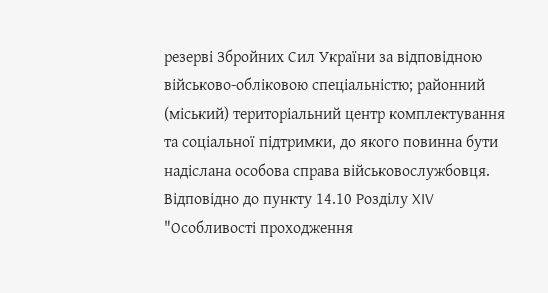резерві Збройних Сил України за відповідною військово-обліковою спеціальністю; районний (міський) територіальний центр комплектування та соціальної підтримки, до якого повинна бути надіслана особова справа військовослужбовця.
Відповідно до пункту 14.10 Розділу XIV "Особливості проходження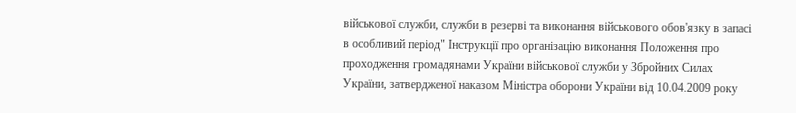військової служби, служби в резерві та виконання військового обов'язку в запасі в особливий період" Інструкції про організацію виконання Положення про проходження громадянами України військової служби у Збройних Силах України, затвердженої наказом Міністра оборони України від 10.04.2009 року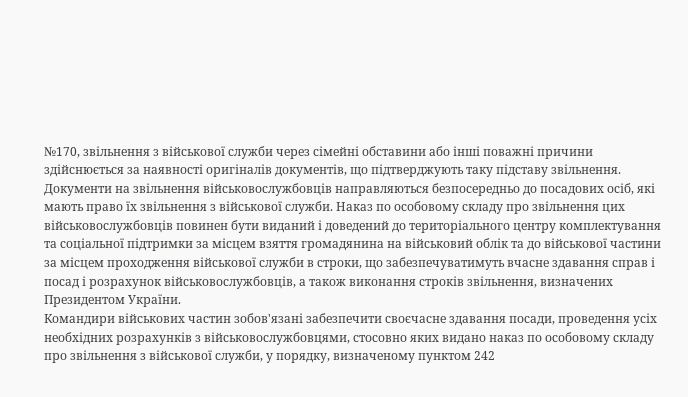№170, звільнення з військової служби через сімейні обставини або інші поважні причини здійснюється за наявності оригіналів документів, що підтверджують таку підставу звільнення.
Документи на звільнення військовослужбовців направляються безпосередньо до посадових осіб, які мають право їх звільнення з військової служби. Наказ по особовому складу про звільнення цих військовослужбовців повинен бути виданий і доведений до територіального центру комплектування та соціальної підтримки за місцем взяття громадянина на військовий облік та до військової частини за місцем проходження військової служби в строки, що забезпечуватимуть вчасне здавання справ і посад і розрахунок військовослужбовців, а також виконання строків звільнення, визначених Президентом України.
Командири військових частин зобов'язані забезпечити своєчасне здавання посади, проведення усіх необхідних розрахунків з військовослужбовцями, стосовно яких видано наказ по особовому складу про звільнення з військової служби, у порядку, визначеному пунктом 242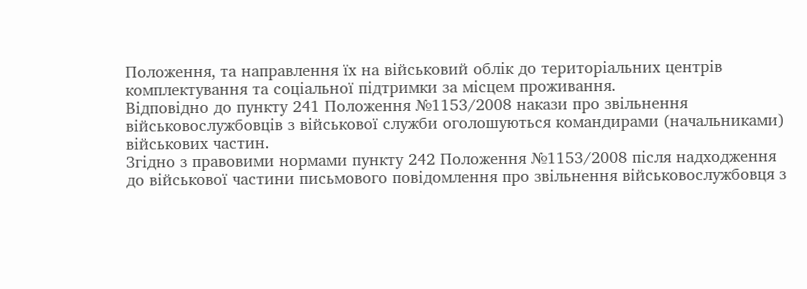Положення, та направлення їх на військовий облік до територіальних центрів комплектування та соціальної підтримки за місцем проживання.
Відповідно до пункту 241 Положення №1153/2008 накази про звільнення військовослужбовців з військової служби оголошуються командирами (начальниками) військових частин.
Згідно з правовими нормами пункту 242 Положення №1153/2008 після надходження до військової частини письмового повідомлення про звільнення військовослужбовця з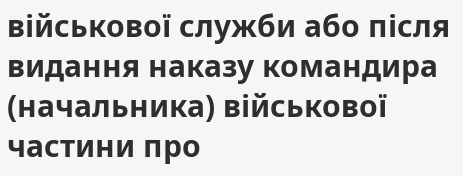військової служби або після видання наказу командира (начальника) військової частини про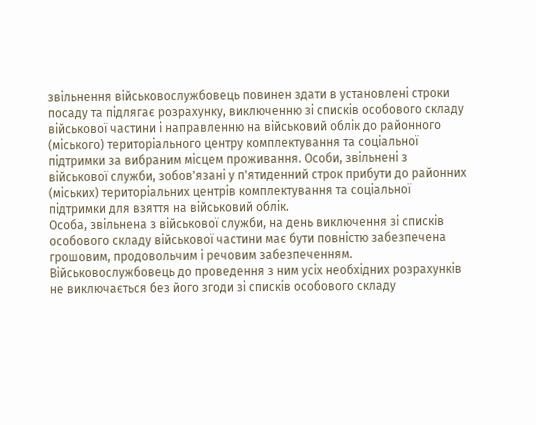звільнення військовослужбовець повинен здати в установлені строки посаду та підлягає розрахунку, виключенню зі списків особового складу військової частини і направленню на військовий облік до районного (міського) територіального центру комплектування та соціальної підтримки за вибраним місцем проживання. Особи, звільнені з військової служби, зобов'язані у п'ятиденний строк прибути до районних (міських) територіальних центрів комплектування та соціальної підтримки для взяття на військовий облік.
Особа, звільнена з військової служби, на день виключення зі списків особового складу військової частини має бути повністю забезпечена грошовим, продовольчим і речовим забезпеченням. Військовослужбовець до проведення з ним усіх необхідних розрахунків не виключається без його згоди зі списків особового складу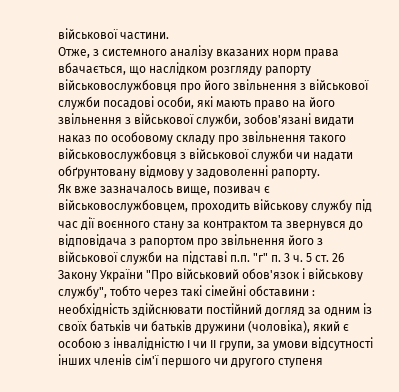військової частини.
Отже, з системного аналізу вказаних норм права вбачається, що наслідком розгляду рапорту військовослужбовця про його звільнення з військової служби посадові особи, які мають право на його звільнення з військової служби, зобов'язані видати наказ по особовому складу про звільнення такого військовослужбовця з військової служби чи надати обґрунтовану відмову у задоволенні рапорту.
Як вже зазначалось вище, позивач є військовослужбовцем, проходить військову службу під час дії воєнного стану за контрактом та звернувся до відповідача з рапортом про звільнення його з військової служби на підставі п.п. "г" п. 3 ч. 5 ст. 26 Закону України "Про військовий обов'язок і військову службу", тобто через такі сімейні обставини : необхідність здійснювати постійний догляд за одним із своїх батьків чи батьків дружини (чоловіка), який є особою з інвалідністю I чи II групи, за умови відсутності інших членів сім'ї першого чи другого ступеня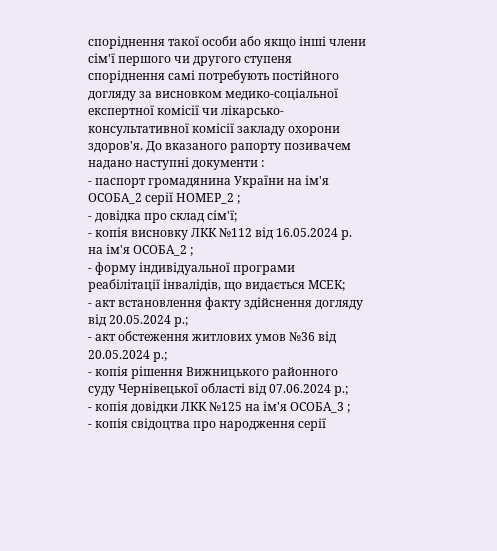споріднення такої особи або якщо інші члени сім'ї першого чи другого ступеня споріднення самі потребують постійного догляду за висновком медико-соціальної експертної комісії чи лікарсько-консультативної комісії закладу охорони здоров'я. До вказаного рапорту позивачем надано наступні документи :
- паспорт громадянина України на ім'я ОСОБА_2 серії НОМЕР_2 ;
- довідка про склад сім'ї;
- копія висновку ЛКК №112 від 16.05.2024 р. на ім'я ОСОБА_2 ;
- форму індивідуальної програми реабілітації інвалідів, що видається МСЕК;
- акт встановлення факту здійснення догляду від 20.05.2024 р.;
- акт обстеження житлових умов №36 від 20.05.2024 р.;
- копія рішення Вижницького районного суду Чернівецької області від 07.06.2024 р.;
- копія довідки ЛКК №125 на ім'я ОСОБА_3 ;
- копія свідоцтва про народження серії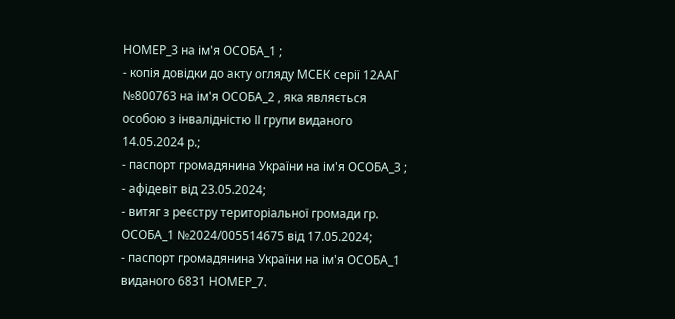НОМЕР_3 на ім'я ОСОБА_1 ;
- копія довідки до акту огляду МСЕК серії 12ААГ №800763 на ім'я ОСОБА_2 , яка являється особою з інвалідністю ІІ групи виданого 14.05.2024 р.;
- паспорт громадянина України на ім'я ОСОБА_3 ;
- афідевіт від 23.05.2024;
- витяг з реєстру територіальної громади гр. ОСОБА_1 №2024/005514675 від 17.05.2024;
- паспорт громадянина України на ім'я ОСОБА_1 виданого 6831 НОМЕР_7.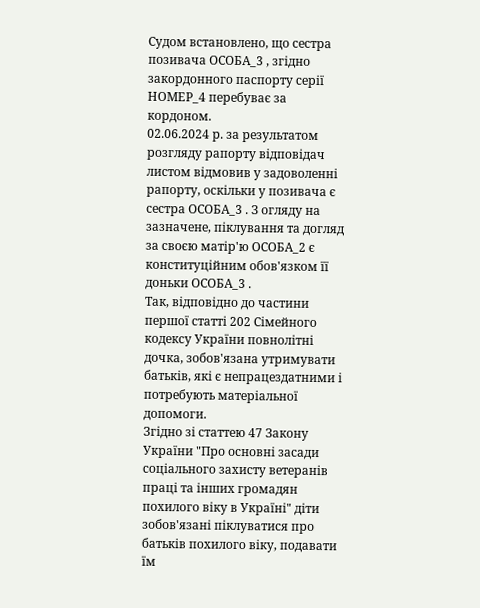Судом встановлено, що сестра позивача ОСОБА_3 , згідно закордонного паспорту серії НОМЕР_4 перебуває за кордоном.
02.06.2024 р. за результатом розгляду рапорту відповідач листом відмовив у задоволенні рапорту, оскільки у позивача є сестра ОСОБА_3 . З огляду на зазначене, піклування та догляд за своєю матір'ю ОСОБА_2 є конституційним обов'язком її доньки ОСОБА_3 .
Так, відповідно до частини першої статті 202 Сімейного кодексу України повнолітні дочка, зобов'язана утримувати батьків, які є непрацездатними і потребують матеріальної допомоги.
Згідно зі статтею 47 Закону України "Про основні засади соціального захисту ветеранів праці та інших громадян похилого віку в Україні" діти зобов'язані піклуватися про батьків похилого віку, подавати їм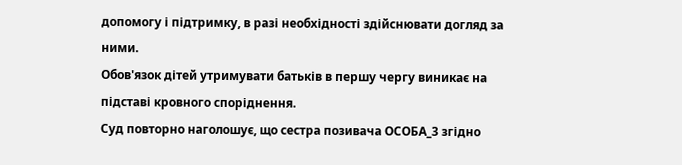допомогу і підтримку, в разі необхідності здійснювати догляд за ними.
Обов'язок дітей утримувати батьків в першу чергу виникає на підставі кровного споріднення.
Суд повторно наголошує, що сестра позивача ОСОБА_3 згідно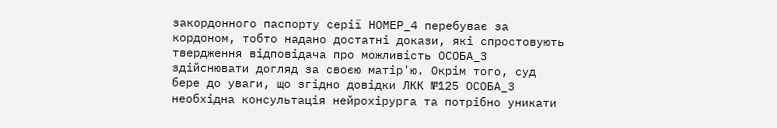закордонного паспорту серії НОМЕР_4 перебуває за кордоном, тобто надано достатні докази, які спростовують твердження відповідача про можливість ОСОБА_3 здійснювати догляд за своєю матір'ю. Окрім того, суд бере до уваги, що згідно довідки ЛКК №125 ОСОБА_3 необхідна консультація нейрохірурга та потрібно уникати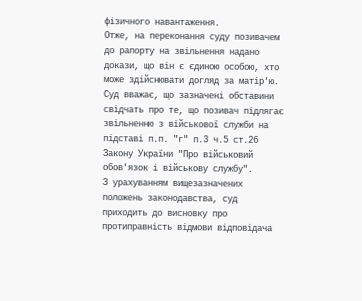фізичного навантаження.
Отже, на переконання суду позивачем до рапорту на звільнення надано докази, що він є єдиною особою, хто може здійснювати догляд за матір'ю.
Суд вважає, що зазначені обставини свідчать про те, що позивач підлягає звільненню з військової служби на підставі п.п. "г" п.3 ч.5 ст.26 Закону України "Про військовий обов'язок і військову службу".
З урахуванням вищезазначених положень законодавства, суд приходить до висновку про протиправність відмови відповідача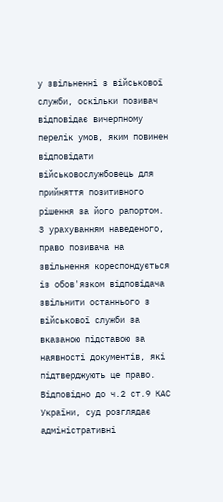у звільненні з військової служби, оскільки позивач відповідає вичерпному перелік умов, яким повинен відповідати військовослужбовець для прийняття позитивного рішення за його рапортом.
З урахуванням наведеного, право позивача на звільнення кореспондується із обов'язком відповідача звільнити останнього з військової служби за вказаною підставою за наявності документів, які підтверджують це право.
Відповідно до ч.2 ст.9 КАС України, суд розглядає адміністративні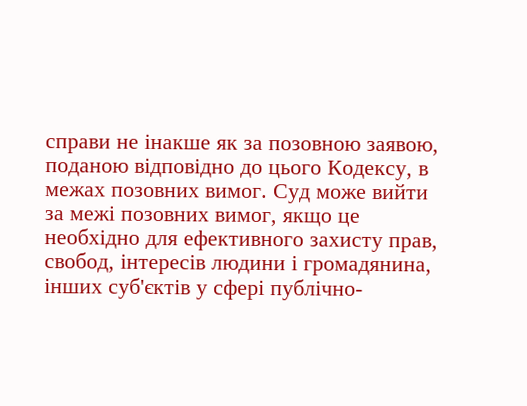справи не інакше як за позовною заявою, поданою відповідно до цього Кодексу, в межах позовних вимог. Суд може вийти за межі позовних вимог, якщо це необхідно для ефективного захисту прав, свобод, інтересів людини і громадянина, інших суб'єктів у сфері публічно-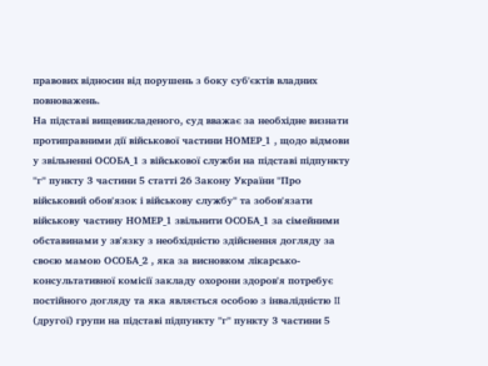правових відносин від порушень з боку суб'єктів владних повноважень.
На підставі вищевикладеного, суд вважає за необхідне визнати протиправними дії військової частини НОМЕР_1 , щодо відмови у звільненні ОСОБА_1 з військової служби на підставі підпункту "г" пункту 3 частини 5 статті 26 Закону України "Про військовий обов'язок і військову службу" та зобов'язати військову частину НОМЕР_1 звільнити ОСОБА_1 за сімейними обставинами у зв'язку з необхідністю здійснення догляду за своєю мамою ОСОБА_2 , яка за висновком лікарсько-консультативної комісії закладу охорони здоров'я потребує постійного догляду та яка являється особою з інвалідністю II (другої) групи на підставі підпункту "г" пункту 3 частини 5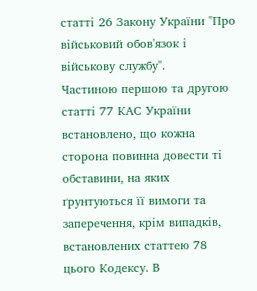статті 26 Закону України "Про військовий обов'язок і військову службу".
Частиною першою та другою статті 77 КАС України встановлено, що кожна сторона повинна довести ті обставини, на яких ґрунтуються її вимоги та заперечення, крім випадків, встановлених статтею 78 цього Кодексу. В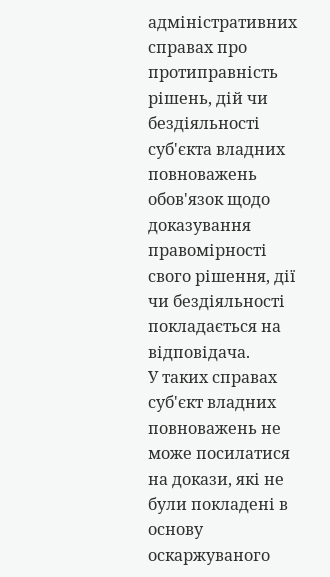адміністративних справах про протиправність рішень, дій чи бездіяльності суб'єкта владних повноважень обов'язок щодо доказування правомірності свого рішення, дії чи бездіяльності покладається на відповідача.
У таких справах суб'єкт владних повноважень не може посилатися на докази, які не були покладені в основу оскаржуваного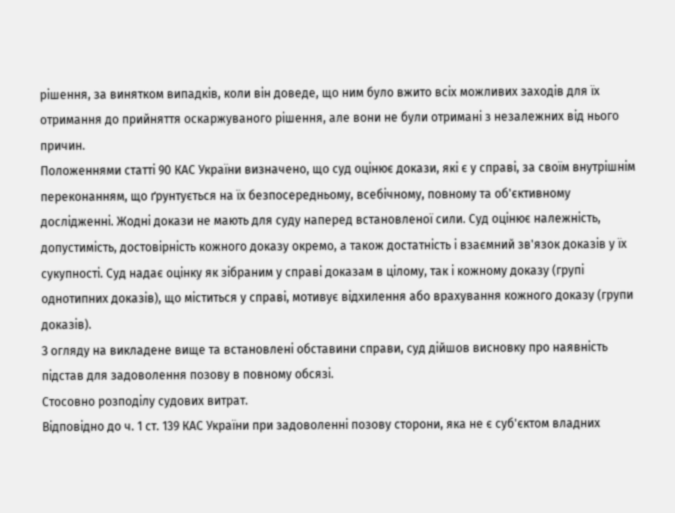рішення, за винятком випадків, коли він доведе, що ним було вжито всіх можливих заходів для їх отримання до прийняття оскаржуваного рішення, але вони не були отримані з незалежних від нього причин.
Положеннями статті 90 КАС України визначено, що суд оцінює докази, які є у справі, за своїм внутрішнім переконанням, що ґрунтується на їх безпосередньому, всебічному, повному та об'єктивному дослідженні. Жодні докази не мають для суду наперед встановленої сили. Суд оцінює належність, допустимість, достовірність кожного доказу окремо, а також достатність і взаємний зв'язок доказів у їх сукупності. Суд надає оцінку як зібраним у справі доказам в цілому, так і кожному доказу (групі однотипних доказів), що міститься у справі, мотивує відхилення або врахування кожного доказу (групи доказів).
З огляду на викладене вище та встановлені обставини справи, суд дійшов висновку про наявність підстав для задоволення позову в повному обсязі.
Стосовно розподілу судових витрат.
Відповідно до ч. 1 ст. 139 КАС України при задоволенні позову сторони, яка не є суб'єктом владних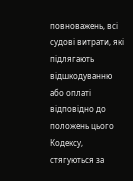повноважень, всі судові витрати, які підлягають відшкодуванню або оплаті відповідно до положень цього Кодексу, стягуються за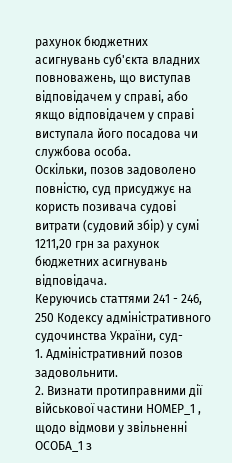рахунок бюджетних асигнувань суб'єкта владних повноважень, що виступав відповідачем у справі, або якщо відповідачем у справі виступала його посадова чи службова особа.
Оскільки, позов задоволено повністю, суд присуджує на користь позивача судові витрати (судовий збір) у сумі 1211,20 грн за рахунок бюджетних асигнувань відповідача.
Керуючись статтями 241 - 246, 250 Кодексу адміністративного судочинства України, суд-
1. Адміністративний позов задовольнити.
2. Визнати протиправними дії військової частини НОМЕР_1 , щодо відмови у звільненні ОСОБА_1 з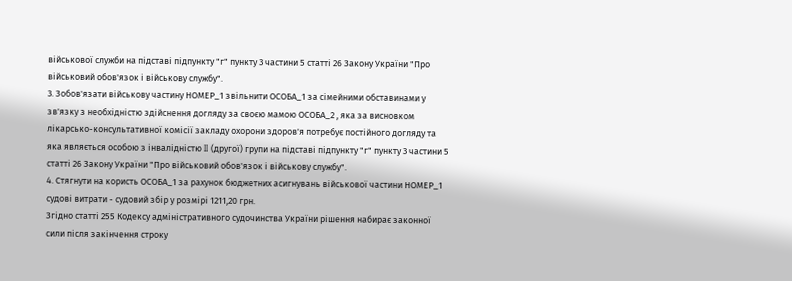військової служби на підставі підпункту "г" пункту 3 частини 5 статті 26 Закону України "Про військовий обов'язок і військову службу".
3. Зобов'язати військову частину НОМЕР_1 звільнити ОСОБА_1 за сімейними обставинами у зв'язку з необхідністю здійснення догляду за своєю мамою ОСОБА_2 , яка за висновком лікарсько-консультативної комісії закладу охорони здоров'я потребує постійного догляду та яка являється особою з інвалідністю II (другої) групи на підставі підпункту "г" пункту 3 частини 5 статті 26 Закону України "Про військовий обов'язок і військову службу".
4. Стягнути на користь ОСОБА_1 за рахунок бюджетних асигнувань військової частини НОМЕР_1 судові витрати - судовий збір у розмірі 1211,20 грн.
Згідно статті 255 Кодексу адміністративного судочинства України рішення набирає законної сили після закінчення строку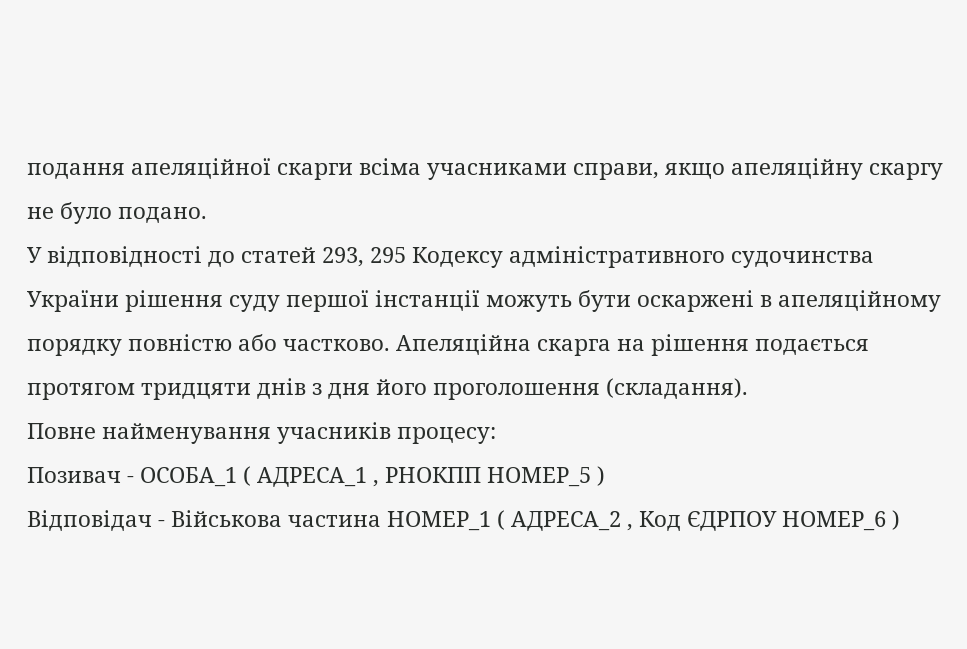подання апеляційної скарги всіма учасниками справи, якщо апеляційну скаргу не було подано.
У відповідності до статей 293, 295 Кодексу адміністративного судочинства України рішення суду першої інстанції можуть бути оскаржені в апеляційному порядку повністю або частково. Апеляційна скарга на рішення подається протягом тридцяти днів з дня його проголошення (складання).
Повне найменування учасників процесу:
Позивач - ОСОБА_1 ( АДРЕСА_1 , РНОКПП НОМЕР_5 )
Відповідач - Військова частина НОМЕР_1 ( АДРЕСА_2 , Код ЄДРПОУ НОМЕР_6 )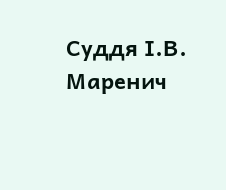Суддя І.В. Маренич